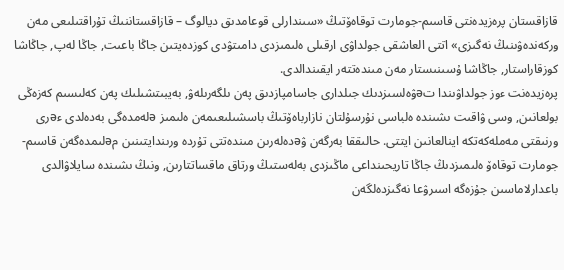قازاقستان پرەزيدەنتى قاسىم-جومارت توقاەۆتىڭ «سىندارلى قوعامدىق ديالوگ – قازاقستاننىڭ تۇراقتىلىعى مەن وركەندەۋىنىڭ نەگىزى» اتتى العاشقى جولداۋى ارقىلى ەلىمىزدى دامىتۋدى كوزدەيتىن جاڭا باعىت, جاڭا لەپ, جاڭاشا كوزقاراستار, جاڭاشا ۇسىنىستار مەن مىندەتتەر ايقىندالدى.
پرەزيدەنت ءوز جولداۋىندا تəۋەلسىزدىك جىلدارى جاسامپازدىق پەن ىلگەرىلەۋ, بەيبىتشىلىك پەن كەلىسىم كەزەڭى بولعانىن, وسى ۋاقىت ىشىندە ەلباسى نۇرسۇلتان نازارباەۆتىڭ باسشىلىعىمەن ەلىمىز əلەمدەگى بەدەلدى ءəرى ورنىقتى مەملەكەتكە اينالعانىن ايتتى. حالىققا بەرگەن ۋəدەلەرىن مىندەتتى تۇردە ورىندايتىنىن مəلىمدەگەن قاسىم-جومارت توقاەۆ ەلىمىزدىڭ جاڭا تاريحىنداعى ماڭىزدى بەلەستىڭ ورتاق ماقساتتارىن, ونىڭ ىشىندە سايلاۋالدى باعدارلاماسىن جۇزەگە اسىرۋعا نەگىزدەلگەن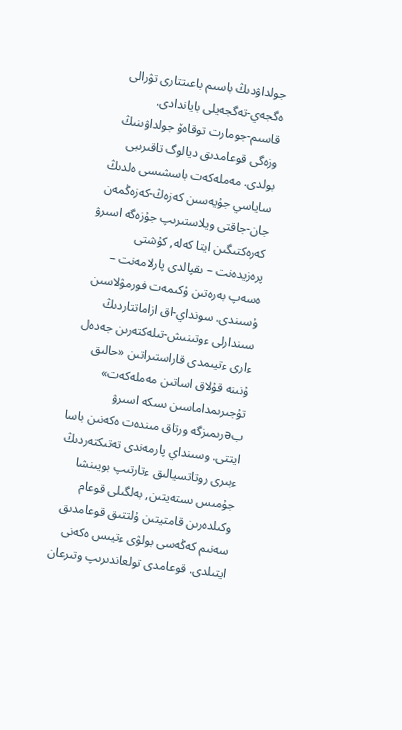جولداۋدىڭ باسىم باعىتتارى تۋرالى ەگجەي-تەگجەيلى باياندادى.
قاسىم-جومارت توقاەۆ جولداۋىنىڭ وزەگى قوعامدىق ديالوگ تاقىرىبى بولدى. مەملەكەت باسشىسى ەلدىڭ ساياسي جۇيەسىن كەزەڭ-كەزەڭمەن جان-جاقتى ويلاستىرىپ جۇزەگە اسىرۋ كەرەكتىگىن ايتا كەلە, كۇشتى پرەزيدەنت – ىقپالدى پارلامەنت – ەسەپ بەرەتىن ۇكىمەت فورمۋلاسىن ۇسىندى. سونداي-اق ازاماتتاردىڭ سىندارلى ءوتىنىش-تىلەكتەرىن جەدەل ءارى ءتيىمدى قاراستىراتىن «حالىق ۇنىنە قۇلاق اساتىن مەملەكەت» تۇجىرىمداماسىن ىسكە اسىرۋ بəرىمىزگە ورتاق مىندەت ەكەنىن باسا ايتتى. وسىنداي پارمەندى تەتىكتەردىڭ ءبىرى روتاتسيالىق ءتارتىپ بويىنشا جۇمىس ىستەيتىن, بەلگىلى قوعام وكىلدەرىن قامتيتىن ۇلتتىق قوعامدىق سەنىم كەڭەسى بولۋى ءتيىس ەكەنى ايتىلدى. قوعامدى تولعاندىرىپ وتىرعان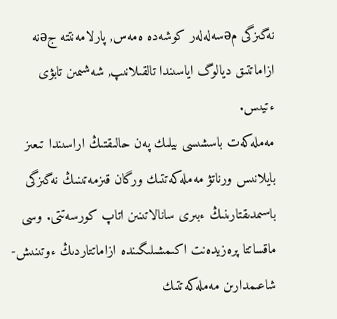نەگىزگى مəسەلەلەر كوشەدە ەمەس, پارلامەنتتە جəنە ازاماتتىق ديالوگ اياسىندا تالقىلانىپ, شەشىمىن تابۋى ءتيىس.
مەملەكەت باسشىسى بيلىك پەن حالىقتىڭ اراسىندا تىعىز بايلانىس ورناتۋ مەملەكەتتىك ورگان قىزمەتىنىڭ نەگىزگى باسىمدىقتارىنىڭ ءبىرى سانالاتىنىن اتاپ كورسەتتى. وسى ماقساتتا پرەزيدەنت اكىمشىلىگىندە ازاماتتاردىڭ ءوتىنىش-شاعىمدارىن مەملەكەتتىك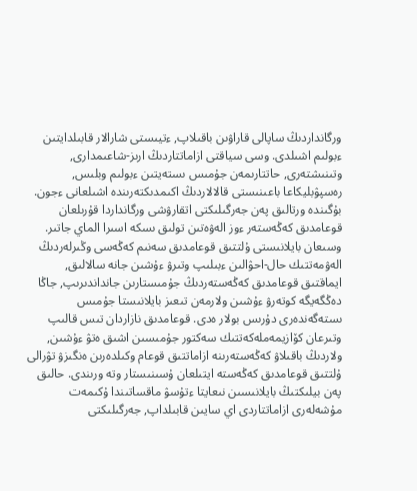ورگانداردىڭ ساپالى قاراۋىن باقىلاپ, ءتيىستى شارالار قابىلدايتىن ءبولىم اشىلدى. وسى سياقتى ازاماتتاردىڭ ارىز-شاعىمدارى, وتىنىشتەرى, حاتتارىمەن جۇمىس ىستەيتىن ءبولىم وبلىس, رەسپۋبليكاعا باعىنىستى قالالاردىڭ اكىمدىكتەرىندە اشىلعانى ءجون. بۇگىندە ورتالىق پەن جەرگىلىكتى اتقارۋشى ورگانداردا قۇرىلعان قوعامدىق كەڭەستەر ءوز الەۋەتىن تولىق ىسكە اسىرا الماي جاتىر. وسىعان بايلانىستى ۇلتتىق قوعامدىق سەنىم كەڭەسى وڭىرلەردىڭ الەۋمەتتىك حال-احۋالىن ءبىلىپ وتىرۋ ءۇشىن جانە سالالىق, ايماقتىق قوعامدىق كەڭەستەردىڭ جۇمىستارىن جانداندىرىپ, جاڭا دەڭگەيگە كوتەرۋ ءۇشىن ولارمەن تىعىز بايلانىستا جۇمىس ىستەگەندەرى دۇرىس بولار ەدى. قوعامدىق نازاردان تىس قالىپ وتىرعان كۆازيمەملەكەتتىك سەكتور جۇمىسىن اشىق ەتۋ ءۇشىن, ولاردىڭ باقىلاۋ كەڭەستەرىنە ازاماتتىق قوعام وكىلدەرىن ەنگىزۋ تۋرالى ۇلتتىق قوعامدىق كەڭەستە ايتىلعان ۇسىنىستار وتە ورىندى. حالىق پەن بيلىكتىڭ بايلانىسىن نىعايتا ءتۇسۋ ماقساتىندا ۇكىمەت مۇشەلەرى ازاماتتاردى اي سايىن قابىلداپ, جەرگىلىكتى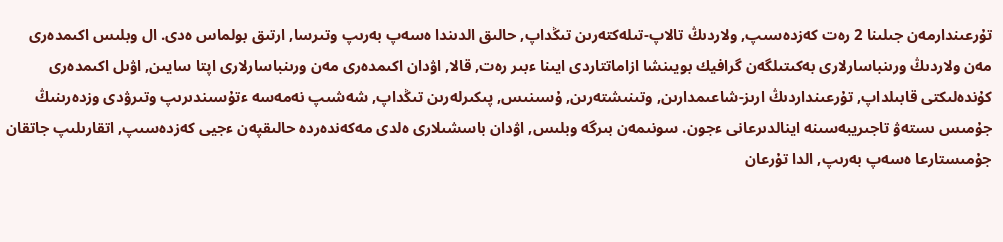تۇرعىندارمەن جىلىنا 2 رەت كەزدەسىپ, ولاردىڭ تالاپ-تىلەكتەرىن تىڭداپ, حالىق الدىندا ەسەپ بەرىپ وتىرسا, ارتىق بولماس ەدى. ال وبلىس اكىمدەرى مەن ولاردىڭ ورىنباسارلارى بەكىتىلگەن گرافيك بويىنشا ازاماتتاردى ايىنا ءبىر رەت, قالا, اۋدان اكىمدەرى مەن ورىنباسارلارى اپتا سايىن, اۋىل اكىمدەرى كۇندەلىكتى قابىلداپ, تۇرعىنداردىڭ ارىز-شاعىمدارىن, وتىنىشتەرىن, ۇسىنىس, پىكىرلەرىن تىڭداپ, شەشىپ نەمەسە ءتۇسىندىرىپ وتىرۋدى وزدەرىنىڭ جۇمىس ىستەۋ تاجىريبەسىنە اينالدىرعانى ءجون. سونىمەن بىرگە وبلىس, اۋدان باسشىلارى ەلدى مەكەندەردە حالىقپەن ءجيى كەزدەسىپ, اتقارىلىپ جاتقان جۇمىستارعا ەسەپ بەرىپ, الدا تۇرعان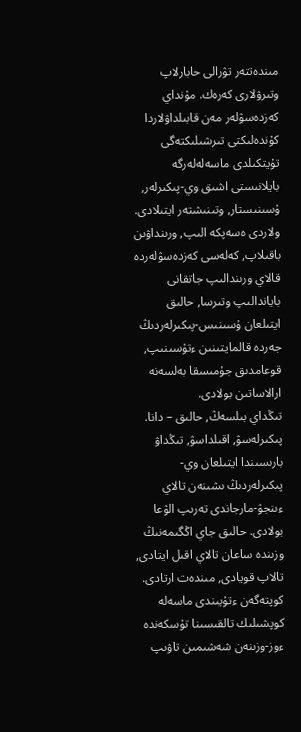مىندەتتەر تۋرالى حابارلاپ وتىرۋلارى كەرەك. مۇنداي كەزدەسۋلەر مەن قابىلداۋلاردا كۇندەلىكتى تىرشىلىكتەگى تۇيتكىلدى ماسەلەلەرگە بايلانىستى اشىق وي-پىكىرلەر, ۇسىنىستار, وتىنىشتەر ايتىلادى. ولاردى ەسەپكە الىپ, ورىنداۋىن باقىلاپ, كەلەسى كەزدەسۋلەردە قالاي ورىندالىپ جاتقانى باياندالىپ وتىرسا, حالىق ايتىلعان ۇسىنىس-پىكىرلەردىڭ جەردە قالمايتىنىن ءتۇسىنىپ, قوعامدىق جۇمىسقا بەلسەنە ارالاساتىن بولادى.
تىڭداي بىلسەڭ, حالىق – دانا. پىكىرلەسۋ, اقىلداسۋ, تىڭداۋ بارىسىندا ايتىلعان وي-پىكىرلەردىڭ ىشىنەن تالاي ءىنجۋ-مارجاندى تەرىپ الۋعا بولادى. حالىق جاي اڭگىمەنىڭ وزىندە ساعان تالاي اقىل ايتادى, تالاپ قويادى, مىندەت ارتادى. كوپتەگەن ءتۇيىندى ماسەلە كوپشىلىك تالقىسىنا تۇسكەندە ءوز-وزىنەن شەشىمىن تاۋىپ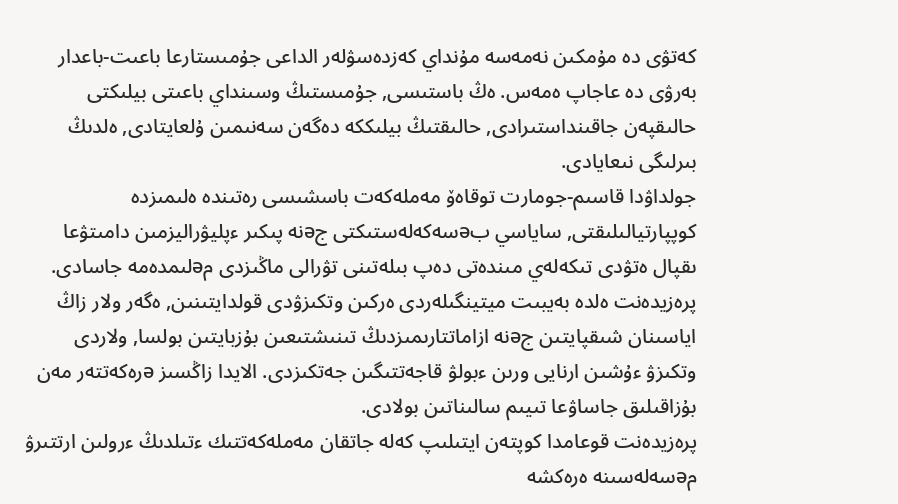كەتۋى دە مۇمكىن نەمەسە مۇنداي كەزدەسۋلەر الداعى جۇمىستارعا باعىت-باعدار بەرۋى دە عاجاپ ەمەس. ەڭ باستىسى, جۇمىستىڭ وسىنداي باعىتى بيلىكتى حالىقپەن جاقىنداستىرادى, حالىقتىڭ بيلىككە دەگەن سەنىمىن ۇلعايتادى, ەلدىڭ بىرلىگى نىعايادى.
جولداۋدا قاسىم-جومارت توقاەۆ مەملەكەت باسشىسى رەتىندە ەلىمىزدە كوپپارتيالىلىقتى, ساياسي بəسەكەلەستىكتى جəنە پىكىر ءپليۋراليزمىن دامىتۋعا ىقپال ەتۋدى تىكەلەي مىندەتى دەپ بىلەتىنى تۋرالى ماڭىزدى مəلىمدەمە جاسادى. پرەزيدەنت ەلدە بەيبىت ميتينگىلەردى ەركىن وتكىزۋدى قولدايتىنىن, ەگەر ولار زاڭ اياسىنان شىقپايتىن جəنە ازاماتتارىمىزدىڭ تىنىشتىعىن بۇزبايتىن بولسا, ولاردى وتكىزۋ ءۇشىن ارنايى ورىن ءبولۋ قاجەتتىگىن جەتكىزدى. الايدا زاڭسىز əرەكەتتەر مەن بۇزاقىلىق جاساۋعا تىيىم سالىناتىن بولادى.
پرەزيدەنت قوعامدا كوپتەن ايتىلىپ كەلە جاتقان مەملەكەتتىك ءتىلدىڭ ءرولىن ارتتىرۋ مəسەلەسىنە ەرەكشە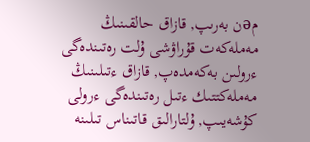مəن بەرىپ, قازاق حالقىنىڭ مەملەكەت قۇراۋشى ۇلت رەتىندەگى ءرولىن بەكەمدەپ, قازاق ءتىلىنىڭ مەملەكتتىك ءتىل رەتىندەگى ءرولى كۇشەيىپ, ۇلتارالىق قاتىناس تىلىنە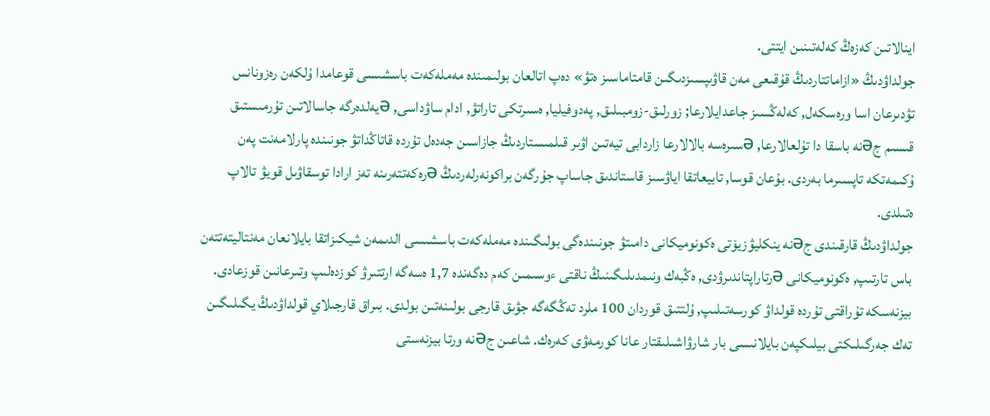اينالاتىن كەزەڭ كەلەتىنىن ايتتى.
جولداۋدىڭ «ازاماتتاردىڭ قۇقىعى مەن قاۋىپسىزدىگىن قامتاماسىز ەتۋ» دەپ اتالعان بولىمىندە مەملەكەت باسشىسى قوعامدا ۇلكەن رەزونانس تۋدىرعان اسا ورەسكەل, كەلەڭسىز جاعدايلارعا; زورلىق-زومبىلىق, پەدوفيليا, ەسىرتكى تاراتۋ, ادام ساۋداسى, əيەلدەرگە جاسالاتىن تۇرمىستىق قىسىم جəنە باسقا دا تۇلعالارعا, əسىرەسە بالالارعا زاردابى تيەتىن اۋىر قىلمىستاردىڭ جازاسىن جەدەل تۇردە قاتاڭداتۋ جونىندە پارلامەنت پەن ۇكىمەتكە تاپسىرما بەردى. بۇعان قوسا, تابيعاتقا اياۋسىز قاستاندىق جاساپ جۇرگەن براكونەرلەردىڭ əرەكەتتەرىنە تەز ارادا توسقاۋىل قويۋ تالاپ ەتىلدى.
جولداۋدىڭ قارقىندى جəنە ينكليۋزيۆتى ەكونوميكانى دامىتۋ جونىندەگى بولىگىندە مەملەكەت باسشىسى الدىمەن شيكىزاتقا بايلانعان مەنتاليتەتتەن باس تارتىپ, ەكونوميكانى əرتاراپتاندىرۋدى, ەڭبەك ونىمدىلىگىنىڭ ناقتى ءوسىمىن كەم دەگەندە 1,7 ەسەگە ارتتىرۋ كوزدەلىپ وتىرعانىن قوزعادى.
بيزنەسكە تۇراقتى تۇردە قولداۋ كورسەتىلىپ, ۇلتتىق قوردان 100 ملرد تەڭگەگە جۋىق قارجى بولىنەتىن بولدى. بىراق قارجىلاي قولداۋدىڭ يگىلىگىن تەك جەرگىلىكتى بيلىكپەن بايلانىسى بار شارۋاشىلىقتار عانا كورمەۋى كەرەك. شاعىن جəنە ورتا بيزنەستى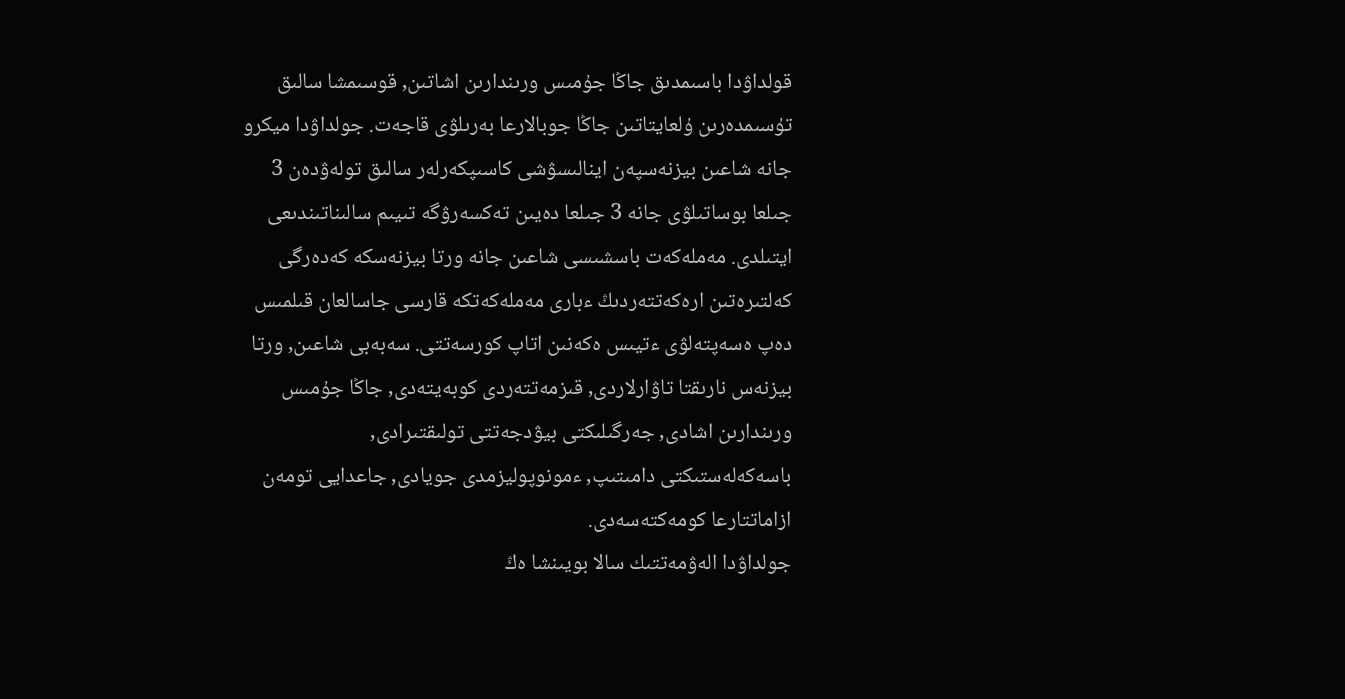قولداۋدا باسىمدىق جاڭا جۇمىس ورىندارىن اشاتىن, قوسىمشا سالىق تۇسىمدەرىن ۇلعايتاتىن جاڭا جوبالارعا بەرىلۋى قاجەت. جولداۋدا ميكرو جانە شاعىن بيزنەسپەن اينالىسۋشى كاسىپكەرلەر سالىق تولەۋدەن 3 جىلعا بوساتىلۋى جانە 3 جىلعا دەيىن تەكسەرۋگە تىيىم سالىناتىندىعى ايتىلدى. مەملەكەت باسشىسى شاعىن جانە ورتا بيزنەسكە كەدەرگى كەلتىرەتىن ارەكەتتەردىڭ ءبارى مەملەكەتكە قارسى جاسالعان قىلمىس دەپ ەسەپتەلۋى ءتيىس ەكەنىن اتاپ كورسەتتى. سەبەبى شاعىن, ورتا بيزنەس نارىقتا تاۋارلاردى, قىزمەتتەردى كوبەيتەدى, جاڭا جۇمىس ورىندارىن اشادى, جەرگىلىكتى بيۋدجەتتى تولىقتىرادى, باسەكەلەستىكتى دامىتىپ, ءمونوپوليزمدى جويادى, جاعدايى تومەن ازاماتتارعا كومەكتەسەدى.
جولداۋدا الەۋمەتتىك سالا بويىنشا ەڭ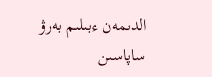الدىمەن ءبىلىم بەرۋ ساپاسىن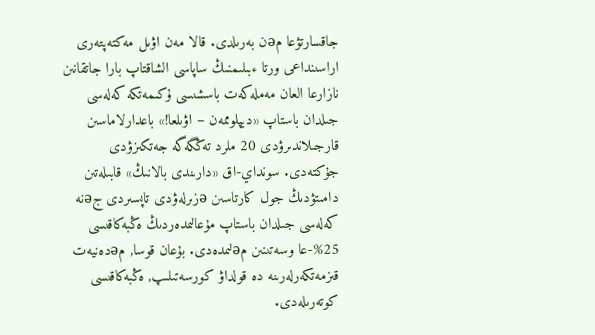جاقسارتۋعا مəن بەرىلدى. قالا مەن اۋىل مەكتەپتەرى اراسىنداعى ورتا ءبىلىمنىڭ ساپاسى الشاقتاپ بارا جاتقانىن نازارعا العان مەملەكەت باسشىسى ۇكىمەتكە كەلەسى جىلدان باستاپ «ديپلوممەن – اۋىلعا!» باعدارلاماسىن قارجىلاندىرۋدى 20 ملرد تەڭگەگە جەتكىزۋدى جۇكتەدى. سونداي-اق «دارىندى بالانىڭ» قابىلەتىن دامىتۋدىڭ جول كارتاسىن əزىرلەۋدى تاپسىردى جəنە كەلەسى جىلدان باستاپ مۇعالىمدەردىڭ ەڭبەكاقىسى 25%-عا وسەتىنىن مəلىمدەدى. بۇعان قوسا, مəدەنيەت قىزمەتكەرلەرىنە دە قولداۋ كورسەتىلىپ, ەڭبەكاقىسى كوتەرىلەدى.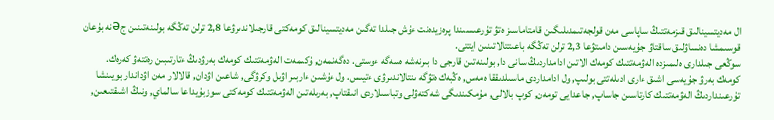ال مەديتسينالىق قىزمەتتىڭ ساپاسى مەن قولجەتىمدىلىگىن قامتاماسىز ەتۋ تۇرعىسىندا پرەزيدەنت ءۇش جىلدا تەگىن مەديتسينالىق كومەكتى قارجىلاندىرۋعا 2,8 ترلن تەڭگە بولىنەتىنىن جəنە بۇعان قوسىمشا دەنساۋلىق ساقتاۋ جۇيەسىن دامىتۋعا 2,3 ترلن تەڭگە باعىتتالاتىنىن ايتتى.
سوڭعى جىلدارى ەلىمىزدە الەۋمەتتىك كومەك الاتىن ادامداردىڭ سانى دا, بولىنەتىن قارجى دا بىرنەشە ەسەگە ءوستى. دەگەنمەن, ۇكىمەت الەۋمەتتىك كومەك بەرۋدىڭ ءتارتىبىن رەتتەۋ كەرەك. كومەك بەرۋ جۇيەسى اشىق ءارى ادىلەتتى بولىپ, ول ادامداردى ماسىلدىققا ەمەس, ەڭبەك ەتۋگە ىنتالاندىرۋى ءتيىس. ول ءۇشىن ءاربىر اۋىل وكرۋگى, شاعىن اۋدان, قالالار مەن اۋداندار بويىنشا تۇرعىنداردىڭ الەۋمەتتىك كارتاسىن جاساپ, جاعدايى تومەن, كوپ بالالى, مۇمكىندىگى شەكتەۋلى وتباسىلاردى انىقتاپ, بەرىلەتىن الەۋمەتتىك كومەكتى سوزبۇيداعا سالماي, ونىڭ اشىقتىعىن,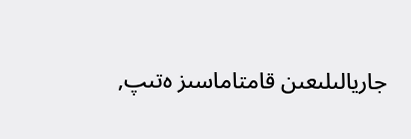جاريالىلىعىن قامتاماسىز ەتىپ,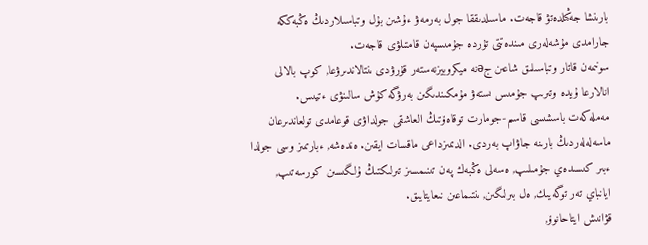بارىنشا جەڭىلدەتۋ قاجەت. ماسىلدىققا جول بەرمەۋ ءۇشىن بۇل وتباسىلاردىڭ ەڭبەككە جارامدى مۇشەلەرى مىندەتتى تۇردە جۇمىسپەن قامتىلۋى قاجەت.
سونىمەن قاتار وتباسىلىق شاعىن جəنە ميكروبيزنەستەر قۇرۋدى ىنتالاندىرۋعا, كوپ بالالى انالارعا ۇيدە وتىرىپ جۇمىس ىستەۋ مۇمكىندىگىن بەرۋگە كۇش سالىنۋى ءتيىس.
مەملەكەت باسشىسى قاسىم-جومارت توقاەۆتىڭ العاشقى جولداۋى قوعامدى تولعاندىرعان ماسەلەلەردىڭ بارىنە جاۋاپ بەردى. الدىمىزداعى ماقسات ايقىن. ەندەشە, ءبارىمىز وسى جولدا ءبىر كىسىدەي جۇمىلىپ, ەسەلى ەڭبەك پەن تىنىمسىز تىرلىكتىڭ ۇلگىسىن كورسەتىپ, ايانباي تەر توگەيىك, ەل بىرلىگىن, ىنتىماعىن نىعايتايىق.
قۋانىش ايتاحانوۆ,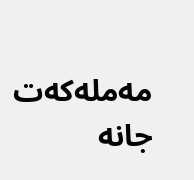مەملەكەت جانە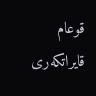قوعام قايراتكەرى